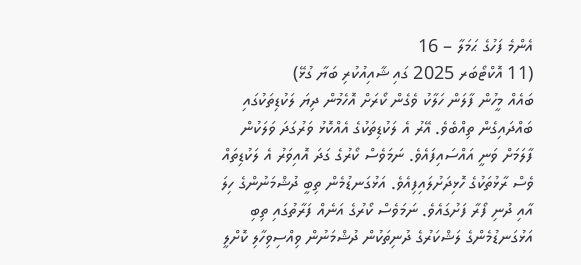އެންމެ ފަހުގެ ޙަމަލާ – 16
(11 އޮކްޓޯބަރ 2025 ގައި ޝާއިއުކުރި ބަޔާ ގުޅޭ)
ބައެއް މީހުން ފާލަން ހަލާކު ވެގެން ކޯރަށް އޮހެމުން ދިޔަ ލަކުޑިތަކުގައި ބައްދައިގެން ތިއްބެވެ. އޭރު އެ ލަކުޑިތަކުގެ އެއްކޮޅު ވަރުގަދަ ވަލަކުން ފާލަމަށް ވަނީ އައްސައިފައެވެ. ނަމަވެސް ކޯރުގެ ގަދަ އޮއިވަރު އެ ލަކުޑިތައް ވެސް ރާޅުތަކުގެ ހޮޅިދަށުލައިފިއެވެ. އަޅުގަނޑުމެން ތިބީ ދުޝްމަނުންގެ ހިލަ އާއި ދުނި ފޯރާ ފަށުގައެވެ. ނަމަވެސް ކޯރުގެ އަނެއް ފަރާތުގައި ތިބި އަޅުގަނޑުމެންގެ ލަޝްކަރުގެ ދުނިތަކުން ދުޝްމަނުން ވިއްސިވިހާލި ކޮށްލީ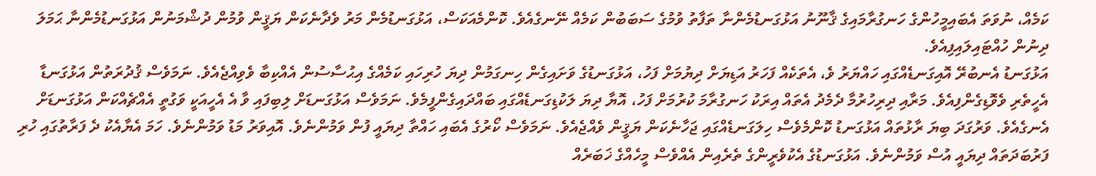ކަމެއް، ނުވަތަ އެބައިމީހުންގެ ހަނގުރާމައިގެ ޤާނޫނު އަޅުގަނޑުމެންނާ ތަފާތު ވުމުގެ ސަބަބުން ކަމެއް ނޭނގެއެވެ. ކޮންމެއަކަސް، އަޅުގަނޑުމެން މަރު ވެދާނެކަން ޔަޤީން ވުމުން ދުޝްމަނުން އަޅުގަނޑުމެންނާ ޙަމަލަ ދިނުން ހުއްޓައިލައިފިއެވެ.
އަޅުގަނޑު އެނބުރޭ އޮއިގަނޑެއްގައި ހައްޔަރު ވެ، އެތަކެއް ފަހަރު އަޑިޔަށް ދިޔުމަށް ފަހު، އަޅުގަނޑުގެ ވަށައިގެން ހިނގަމުން ދިޔަ ހުރިހައި ކަމެއްގެ އިޙުސާސުން އެއްކިބާ ވެވިއްޖެއެވެ. ނަމަވެސް ޤުދުރަތުން އަޅުގަނޑާ އެހީތެރި ވެވޮޑިގެންފިއެވެ. މަރާއި ދިރިހުރުމާ ދެމެދު އެތައް އިރަކު ހަނގުރާމަ ކުރުމަށް ފަހު، އޮޔާ ދިޔަ ލަކުޑިގަނޑެއްގައި ބައްދައިގެންފީމެވެ. ނަމަވެސް އަޅުގަނޑަށް ލިބިފައި ވާ އެ އެހީއަކީ ވަގުތީ އެއްޗެއްކަން އަޅުގަނޑަށް އެނގެއެވެ. ވަރުގަދަ ބިޔަ ރާޅުތައް އަޅުގަނޑު ކޮންމެވެސް ހިލަގަނޑެއްގައި ޖަހާނެކަން ޔަޤީން ވެއްޖެއެވެ. ނަމަވެސް ކޯރުގެ އެބައި ހައްތާ ދިޔައީ ފުން ވަމުންނެވެ. އޮއިވަރު މަޑު ވަމުންނެވެ. ހަމަ އެޔާއެކު ދެ ފަރާތުގައި ހުރި ފަރުބަދަތައް ދިޔައީ އުސް ވަމުންނެވެ. އަޅުގަނޑުގެ އެކުވެރީންގެ ތެރެއިން އެއްވެސް މީހެއްގެ ޚަބަރެއް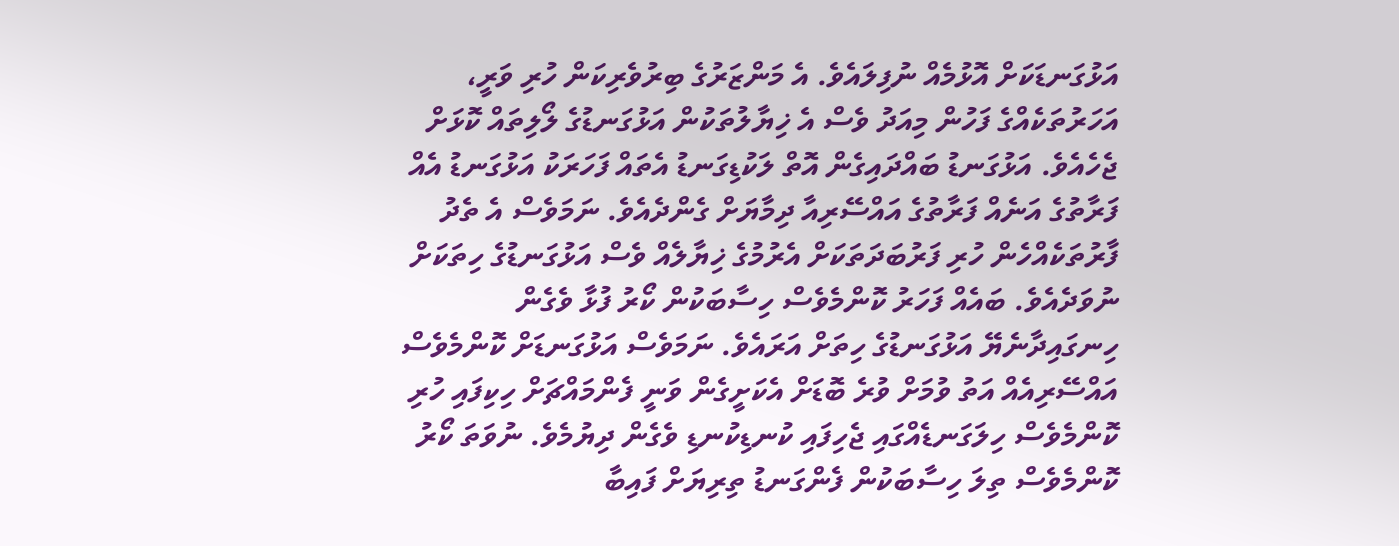އަޅުގަނޑަކަށް އޮޅުމެއް ނުފިލައެވެ. އެ މަންޒަރުގެ ބިރުވެރިކަން ހުރި ވަރީ، އަހަރުތަކެއްގެ ފަހުން މިއަދު ވެސް އެ ޚިޔާލުތަކުން އަޅުގަނޑުގެ ލޯލިތައް ކޮޅަށް ޖެހެއެވެ. އަޅުގަނޑު ބައްދައިގެން އޮތް ލަކުޑިގަނޑު އެތައް ފަހަރަކު އަޅުގަނޑު އެއް ފަރާތުގެ އަނެއް ފަރާތުގެ އައްސޭރިއާ ދިމާޔަށް ގެންދެއެވެ. ނަމަވެސް އެ ތެދު ފާރުތަކެއްހެން ހުރި ފަރުބަދަތަކަށް އެރުމުގެ ޚިޔާލެއް ވެސް އަޅުގަނޑުގެ ހިތަކަށް ނުވަދެއެވެ. ބައެއް ފަހަރު ކޮންމެވެސް ހިސާބަކުން ކޯރު ފުޅާ ވެގެން ހިނގައިދާނެޔޭ އަޅުގަނޑުގެ ހިތަށް އަރައެވެ. ނަމަވެސް އަޅުގަނޑަށް ކޮންމެވެސް އައްސޭރިއެއް އަތު ވުމަށް ވުރެ ބޮޑަށް އެކަށީގެން ވަނީ ފެންމައްޗަށް ހިކިފައި ހުރި ކޮންމެވެސް ހިލަގަނޑެއްގައި ޖެހިފައި ކުނޑިކުނޑި ވެގެން ދިޔުމެވެ. ނުވަތަ ކޯރު ކޮންމެވެސް ތިލަ ހިސާބަކުން ފެންގަނޑު ތިރިޔަށް ފައިބާ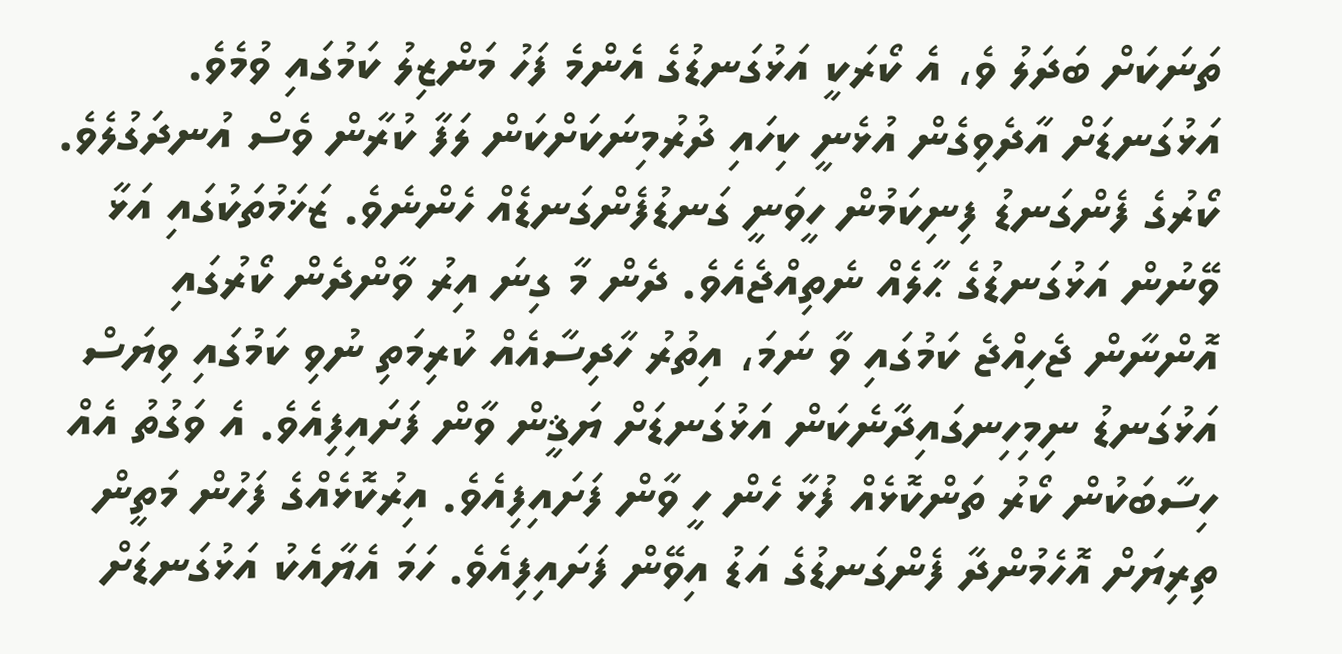ތަނަކަށް ބަދަލު ވެ، އެ ކޯރަކީ އަޅުގަނޑުގެ އެންމެ ފަހު މަންޒިލު ކަމުގައި ވުމެވެ. އަޅުގަނޑަށް އާދެވިގެން އުޅެނީ ކިހައި ދުރުމިނަކަށްކަން ލަފާ ކުރާން ވެސް އުނދަގުލެވެ. ކޯރުގެ ފެންގަނޑު ފިނިކަމުން ހީވަނީ ގަނޑުފެންގަނޑެއް ހެންނެވެ. ޒަޚަމުތަކުގައި އަޅާ ވޭނުން އަޅުގަނޑުގެ ޙާލެއް ނެތިއްޖެއެވެ. ދެން މާ ގިނަ އިރު ވާންދެން ކޯރުގައި އޮންނާން ޖެހިއްޖެ ކަމުގައި ވާ ނަމަ، އިތުރު ހާދިސާއެއް ކުރިމަތި ނުވި ކަމުގައި ވިޔަސް އަޅުގަނޑު ނިމިހިނގައިދާނެކަން އަޅުގަނޑަށް ޔަޤީން ވާން ފަށައިފިއެވެ. އެ ވަގުތު އެއް ހިސާބަކުން ކޯރު ތަންކޮޅެއް ފުޅާ ހެން ހީ ވާން ފަށައިފިއެވެ. އިރުކޮޅެއްގެ ފަހުން މަތީން ތިރިޔަށް އޮހެމުންދާ ފެންގަނޑުގެ އަޑު އިވޭން ފަށައިފިއެވެ. ހަމަ އެޔާއެކު އަޅުގަނޑަށް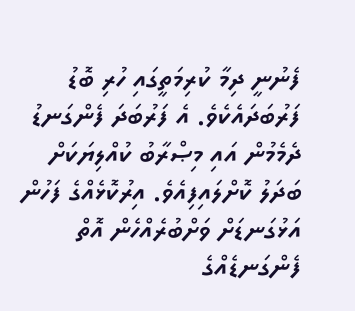ފެނުނީ ދިމާ ކުރިމަތީގައި ހުރި ބޮޑު ފަރުބަދައެކެވެ. އެ ފަރުބަދަ ފެންގަނޑު ދެމެމުން އައި މިޞްރާބު ކުއްލިޔަކަށް ބަދަލު ކޮށްލައިފިއެވެ. އިރުކޮޅެއްގެ ފަހުން އަޅުގަނޑަށް ވަށްބުރެއްހެން އޮތް ފެންގަނޑެއްގެ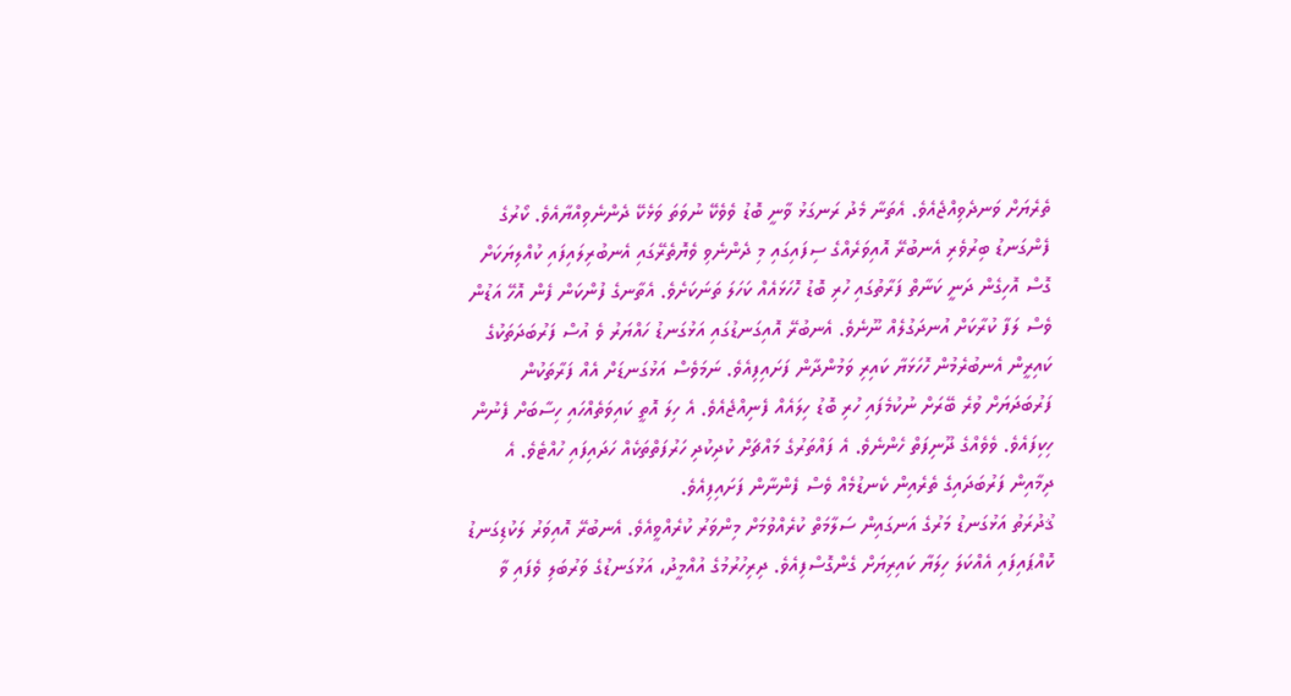ތެރެޔަށް ވަނދެވިއްޖެއެވެ. އެތަނާ މެދު ރަނގަޅު ވާނީ ބޮޑު ވެވެކޭ ނުވަތަ ވަޅެކޭ ދެންނެވިއްޔާއެވެ. ކޯރުގެ ފެންގަނޑު ބިރުވެރި އެނބުރޭ އޮއިވަރެއްގެ ސިފައިގައި މި ދެންނެވި ވެޔޮތެރޭގައި އެނބުރިލައިފައި ކުއްލިޔަކަށް ގޮސް އޮހިގެން ދަނީ ކަނާތް ފަރާތުގައި ހުރި ބޮޑު ހޮހަޅައެއް ކަހަލަ ތަނަކަށެވެ. އެތާނގެ ފުންކަން ފެން އޮހޭ އަޑުން ވެސް ލަފާ ކުރާކަށް އުނދަގުލެއް ނޫނެވެ. އެނބުރޭ އޮއިގަނޑުގައި އަޅުގަނޑު ހައްޔަރު ވެ އުސް ފަރުބަދަތަކުގެ ކައިރީން އެނބުރެމުން ހޮހަޅަޔާ ކައިރި ވަމުންދާން ފަށައިފިއެވެ. ނަމަވެސް އަޅުގަނޑަށް އެއް ފަރާތަކުން ފަރުބަދަޔަށް ވުރެ ބޭރަށް ނުކުމެފައި ހުރި ބޮޑު ހިލައެއް ފެނިއްޖެއެވެ. އެ ހިލަ އޮތީ ކައިވަތެއްހައި ހިސާބަށް ފެނުން ހިކިފައެވެ. ވެވެއްގެ ދޫނިފަތް ހެންނެވެ. އެ ފައްތަރުގެ މައްޗަށް ކުދިކުދި ހަރުފަތްތަކެއް ހަދައިފައި ހުއްޓެވެ. އެ ދިމާއިން ފަރުބަދައިގެ ތެރެއިން ކެނޑުމެއް ވެސް ފެންނާން ފަށައިފިއެވެ.
ޤުދުރަތު އަޅުގަނޑު މަރުގެ އަނގައިން ސަލާމަތް ކުރެއްވުމަށް މިންވަރު ކުރެއްވީއެވެ. އެނބުރޭ އޮއިވަރު ލަކުޑިގަނޑު ކޮއްޕައިފައި އެއްކަލަ ހިލަޔާ ކައިރިޔަށް ގެންގޮސްފިއެވެ. ދިރިހުރުމުގެ އުއްމީދު، އަޅުގަނޑުގެ ވަރުބަލި ވެފައި ވާ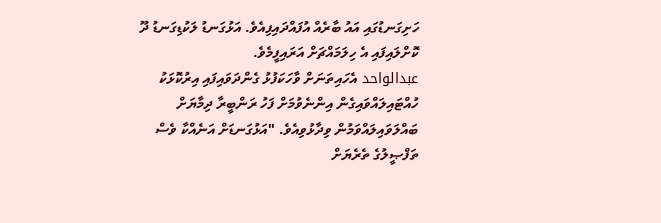ހަށިގަނޑުގައި އައު ބާރެއް އުފައްދައިފިއެވެ. އަޅުގަނޑު ލަކުޑިގަނޑު ދޫ ކޮށްލައިފައި އެ ހިލަމައްޗަށް އަރައިފީމެވެ.
عبدالواحد އެހައިތަނަށް ވާހަކަފުޅު ގެންދަވައިފައި އިރުކޮޅަކު ހުއްޓައިލައްވައިގެން އިންނެވުމަށް ފަހު ރަންބީރާ ދިމާޔަށް ބައްލަވައިލައްވަމުން ވިދާޅުވިއެވެ. "އަޅުގަނޑަށް އަނެއްކާ ވެސް ތަފްޞީލުގެ ތެރެޔަށް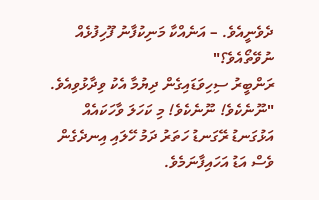ދެވެނީއެވެ. – އަނެއްކާ މަނިކުފާނު ފޫހިފުޅެއް ނުވޭތޯއެވެ؟"
ރަންބީރު ސިހިވަޑައިގެން ދިޔުމާ އެކު ވިދާޅުވިއެވެ. "ނޫނެކެވެ! ނޫނެކެވެ! މި ކަހަލަ ވާހަކައެއް އަޅުގަނޑު ރޭގަނޑު ހަތަރު ދަމު ހޭލައި އިނދެގެން ވެސް އަޑު އަހައިފާނަމެވެ.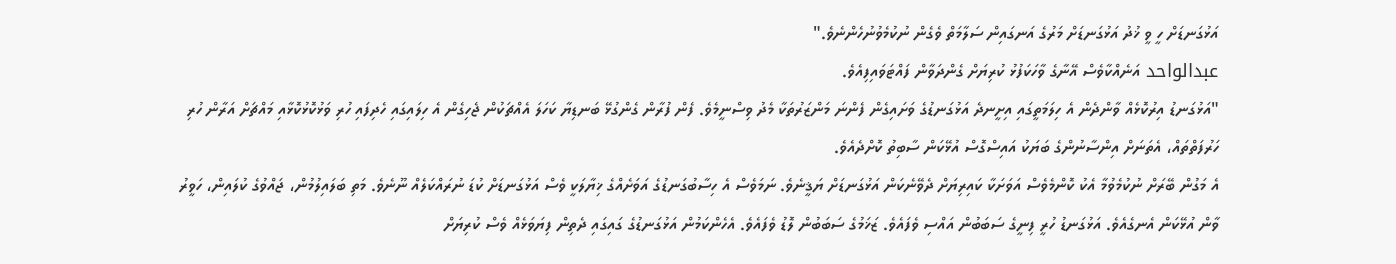އަޅުގަނޑަށް ހީ ވީ ޚުދު އަޅުގަނޑަށް މަރުގެ އަނގައިން ސަލާމަތް ވެގެން ނުކުމެވުނުހެންނެވެ."
عبدالواحد އަނެއްކާވެސް އޭނާގެ ވާހަކަފުޅު ކުރިޔަށް ގެންދަވާން ފައްޓަވައިފިއެވެ.
"އަޅުގަނޑު އިރުކޮޅެއް ވާންދެން އެ ހިލަމަތީގައި އިށީނދެ އަޅުގަނޑުގެ ވަށައިގެން ފެންނަ މަންޒަރުތަކާ މެދު ވިސްނީމެވެ. ފެން ފުރާން ގެންގުޅޭ ބަނޑިޔާ ކަހަލަ އެއްޗަކުން ޖެހިގެން އެ ހިލައިގައި ހެދިފައި ހުރި ވަޅުކޮޅުކޮޅާއި މައްޗަށް އަރާން ހުރި ހަރުފަތްތައް، އެތަނަށް އިންސާނުންގެ ބަޔަކު އައިސްގޮސް އުޅޭކަން ސާބިތު ކޮށްދެއެވެ.
އެ މަގުން ބޭރަށް ނުކުމެވުމާ އެކު ކޮންމެވެސް އަވަށަކާ ކައިރިޔަށް ދެވޭނެކަން އަޅުގަނޑަށް ޔަޤީނެވެ. ނަމަވެސް އެ ހިސާބުގަނޑުގެ އަވަށެއްގެ ޚިޔާލަކީ ވެސް އަޅުގަނޑަށް ކުޑަ ނުރައްކަލެއް ނޫނެވެ. މަތި ބަލައިލުމުން، ޖައްވުގެ ކުލައިން، ހަވީރު ވާން އުޅޭކަން އެނގެއެވެ. އަޅުގަނޑު ހުރީ ފިނީގެ ސަބަބުން އައްސި ވެފައެވެ. ޒަޚަމުގެ ސަބަބުން ލޮޑު ވެފައެވެ. އެހެންކަމުން އަޅުގަނޑުގެ ގައިގައި ދެތިން ފިޔަވަޅެއް ވެސް ކުރިޔަށް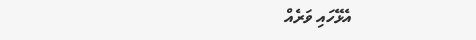އެޅޭހައި ވަރެއް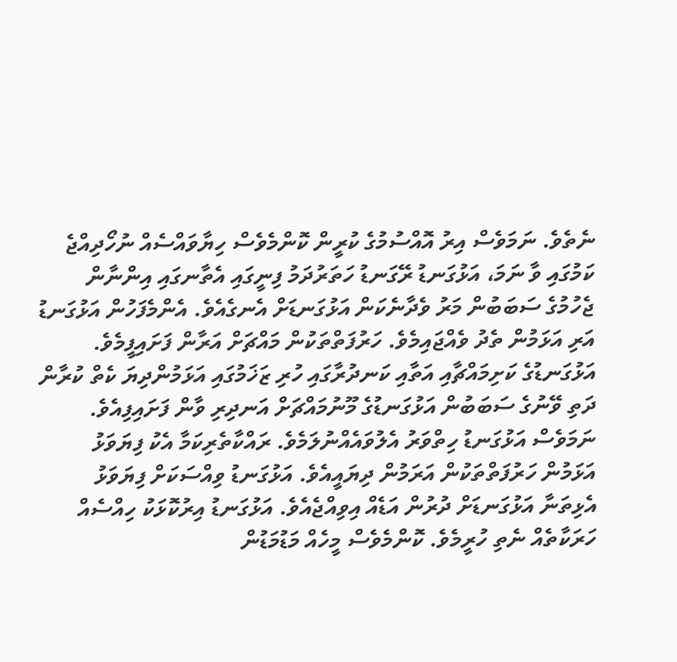ނެތެވެ. ނަމަވެސް އިރު އޮއްސުމުގެ ކުރީން ކޮންމެވެސް ހިޔާވައްސެއް ނުހޯދިއްޖެ ކަމުގައި ވާ ނަމަ، އަޅުގަނޑު ރޭގަނޑު ހަތަރުދަމު ފިނީގައި އެތާނގައި އިންނާން ޖެހުމުގެ ސަބަބުން މަރު ވެދާނެކަން އަޅުގަނޑަށް އެނގެއެވެ. އެންމެފަހުން އަޅުގަނޑު އަރި އަޅަމުން ތެދު ވެއްޖައިމެވެ. ހަރުފަތްތަކުން މައްޗަށް އަރާން ފަށައިފީމެވެ. އަޅުގަނޑުގެ ކަށިމައްޗާއި އަތާއި ކަނދުރާގައި ހުރި ޒަޚަމުގައި އަޅަމުންދިޔަ ކެތް ކުރާން ދަތި ވޭނުގެ ސަބަބުން އަޅުގަނޑުގެ މޫނުމައްޗަށް އަނދިރި ވާން ފަށައިފިއެވެ. ނަމަވެސް އަޅުގަނޑު ހިތްވަރު އެލުވައެއްނުލަމެވެ. ރައްކާތެރިކަމާ އެކު ފިޔަވަޅު އަޅަމުން ހަރުފަތްތަކުން އަރަމުން ދިޔައީއެވެ. އަޅުގަނޑު ވިއްސަކަށް ފިޔަވަޅު އެޅިތަނާ އަޅުގަނޑަށް ދުރުން އަޑެއް އިވިއްޖެއެވެ. އަޅުގަނޑު އިރުކޮޅަކު ހިއްސެއް ހަރަކާތެއް ނެތި ހުރީމެވެ. ކޮންމެވެސް މީހެއް މަޑުމަޑުން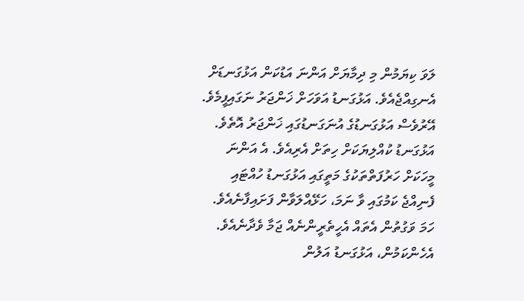ލަވަ ކިޔަމުން މި ދިމާޔަށް އަންނަ އަޑުކަން އަޅުގަނޑަށް އެނގިއްޖެއެވެ. އަޅުގަނޑު އަވަހަށް ޚަންޖަރު ނަގައިފީމެވެ. އޭރުވެސް އަޅުގަނޑުގެ އުނަގަނޑުގައި ޚަންޖަރު އޮތެވެ. އަޅުގަނޑު ކުއްލިޔަކަށް ހިތަށް އެރިއެވެ. އެ އަންނަ މީހަކަށް ހަރުފަތްތަކުގެ މަތީގައި އަޅުގަނޑު ހުއްޓައި ފެނިއްޖެ ކަމުގައި ވާ ނަމަ، ހަޅޭއްލަވާން ފަށައިފާނެއެވެ. ހަމަ ވަގުތުން އެތައް އެހީތެރީންނެއް ޖަމާ ވެދާނެއެވެ. އެހެންކަމުން، އަޅުގަނޑު އަލުން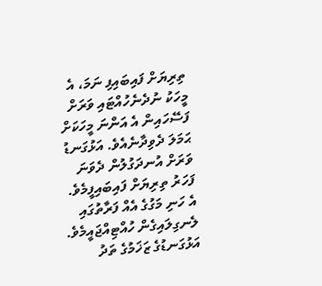ތިރިޔަށް ފައިބައިފި ނަމަ، އެ މީހަކު ނުދެނެހުއްޓައި ވަރަށް ފަސޭހައިން އެ އަންނަ މީހަކަށް ޙަމަލަ ދެވިދާނެއެވެ. އަޅުގަނޑު ވަރަށް އުނދަގުލުން ދެވަނަ ފަހަރު ތިރިޔަށް ފައިބައިފީމެވެ. އެ ހަނި މަގުގެ އެއް ފަރާތުގައި ލެނގިލައިގެން ހުއްޓިއްޖައީމެވެ. އަޅުގަނޑުގެ ޒަޚަމުގެ ތަދު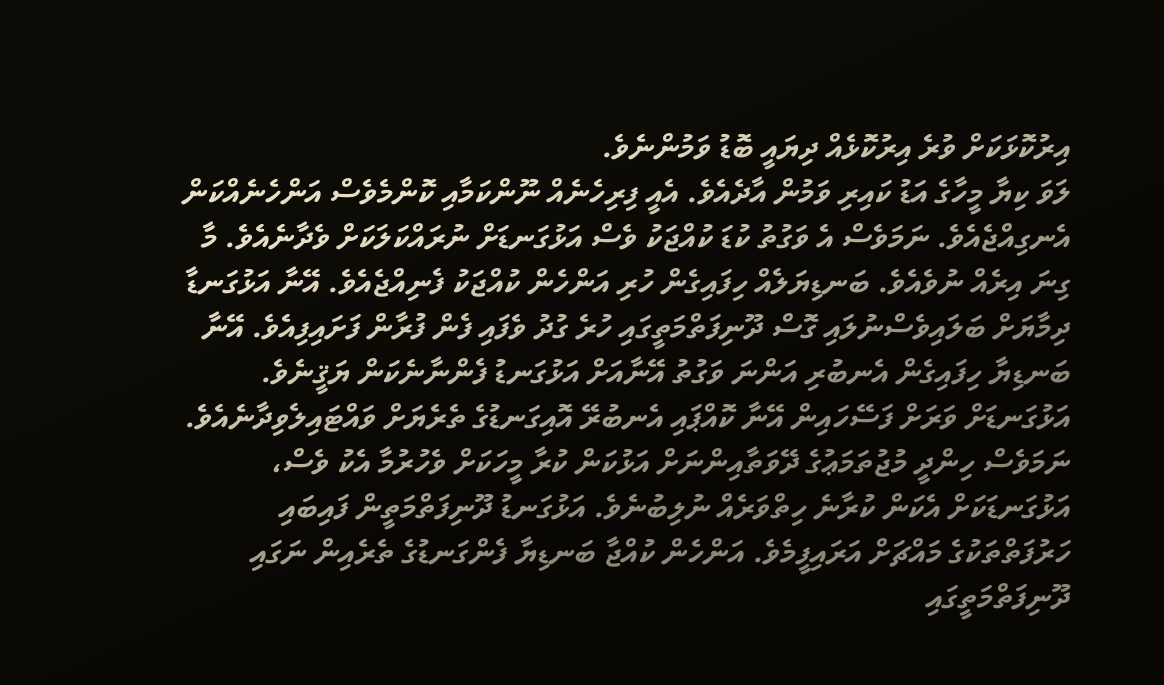އިރުކޮޅަކަށް ވުރެ އިރުކޮޅެއް ދިޔައީ ބޮޑު ވަމުންނެވެ.
ލަވަ ކިޔާ މީހާގެ އަޑު ކައިރި ވަމުން އާދެއެވެ. އެއީ ފިރިހެނެއް ނޫންކަމާއި ކޮންމެވެސް އަންހެނެއްކަން އެނގިއްޖެއެވެ. ނަމަވެސް އެ ވަގުތު ކުޑަ ކުއްޖަކު ވެސް އަޅުގަނޑަށް ނުރައްކަލަކަށް ވެދާނެއެވެ. މާ ގިނަ އިރެއް ނުވެއެވެ. ބަނޑިޔަލެއް ހިފައިގެން ހުރި އަންހެން ކުއްޖަކު ފެނިއްޖެއެވެ. އޭނާ އަޅުގަނޑާ ދިމާޔަށް ބަލައިވެސްނުލައި ގޮސް ދޫނިފަތްމަތީގައި ހުރެ ގުދު ވެފައި ފެން ފުރާން ފަށައިފިއެވެ. އޭނާ ބަނޑިޔާ ހިފައިގެން އެނބުރި އަންނަ ވަގުތު އޭނާއަށް އަޅުގަނޑު ފެންނާނެކަން ޔަޤީނެވެ. އަޅުގަނޑަށް ވަރަށް ފަސޭހައިން އޭނާ ކޮއްޕައި އެނބުރޭ އޮއިގަނޑުގެ ތެރެޔަށް ވައްޓައިލެވިދާނެއެވެ. ނަމަވެސް ހިންދީ މުޖުތަމަޢުގެ ދޭވަތާއިންނަށް އަޅުކަން ކުރާ މީހަކަށް ވެހުރުމާ އެކު ވެސް، އަޅުގަނޑަކަށް އެކަން ކުރާނެ ހިތްވަރެއް ނުލިބުނެވެ. އަޅުގަނޑު ދޫނިފަތްމަތީން ފައިބައި ހަރުފަތްތަކުގެ މައްޗަށް އަރައިފީމެވެ. އަންހެން ކުއްޖާ ބަނޑިޔާ ފެންގަނޑުގެ ތެރެއިން ނަގައި ދޫނިފަތްމަތީގައި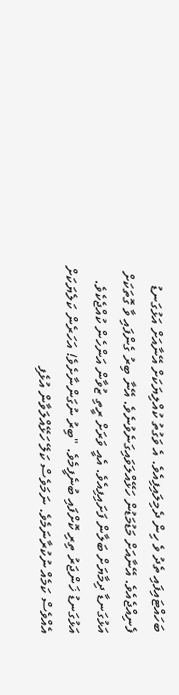ބަހައްޓައިފައި ތެދު ވެ ހިން ދެމިލައިފިއެވެ. އެ ވަގުތު ކުއްލިޔަކަށް އޭނާއަށް އަޅުގަނޑު ފެނިއްޖެއެވެ. އޭނާއަށް މަޑުމަޑުން ހަޅޭއްލަވައިގަނެވުނެވެ. އޭނާ ބިރު ގެންފައި ވާ ގޮތަކަށް އަޅުގަނޑާ ދިމާޔަށް ބަލާން ފަށައިފިއެވެ. އެއީ ވަރަށް ރީތި ޒުވާން އަންހެން ކުއްޖެކެވެ.
އަޅުގަނޑު ޚަންޖަރު ތިރި ކޮށްފައި ބުނެފީމެވެ. "ބިރު ނުގަންނާށެވެ! އަހަރެން ކަލެޔަކަށް އެއްވެސް ކަމެއް ނުކުރާނަމެވެ. ނަމަވެސް ކަލޭ ހަޅޭއްލަވާން އުޅެފި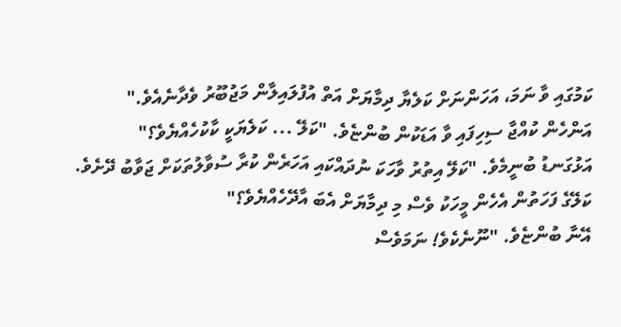ކަމުގައި ވާ ނަމަ، އަހަންނަށް ކަލެޔާ ދިމާޔަށް އަތް އުފުލައިލާން މަޖުބޫރު ވެދާނެއެވެ."
އަންހެން ކުއްޖާ ސިހިފައި ވާ އަޑަކުން ބުންޏެވެ. "ކަލޭ ... ކަލެޔަކީ ކާކުހެއްޔެވެ؟"
އަޅުގަނޑު ބުނީމެވެ. "ކަލޭ އިތުރު ވާހަކަ ނުދައްކައި އަހަރެން ކުރާ ސުވާލުތަކަށް ޖަވާބު ދޭށެވެ. ކަލޭގެ ފަހަތުން އެހެން މީހަކު ވެސް މި ދިމާޔަށް އެބަ އާދޭހެއްޔެވެ؟"
އޭނާ ބުންޏެވެ. "ނޫނެކެވެ! ނަމަވެސް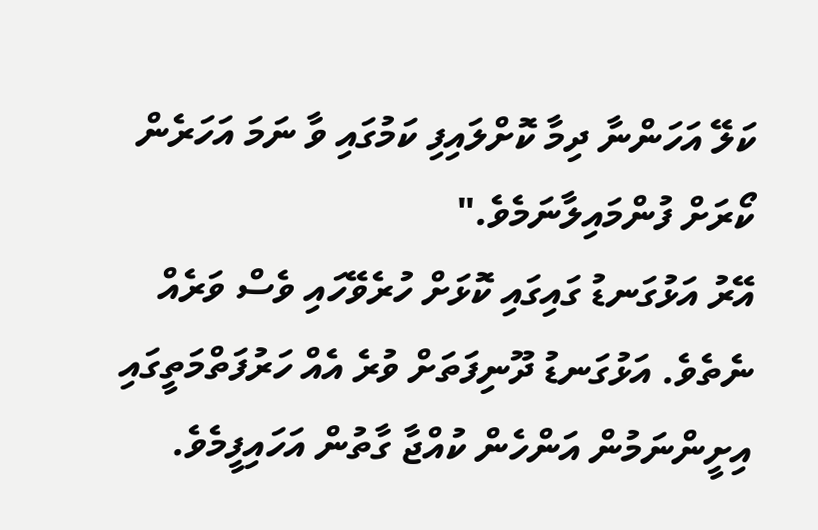ކަލޭ އަހަންނާ ދިމާ ކޮށްލައިފި ކަމުގައި ވާ ނަމަ އަހަރެން ކޯރަށް ފުންމައިލާނަމެވެ."
އޭރު އަޅުގަނޑު ގައިގައި ކޮޅަށް ހުރެވޭހައި ވެސް ވަރެއް ނެތެވެ. އަޅުގަނޑު ދޫނިފަތަށް ވުރެ އެއް ހަރުފަތްމަތީގައި އިށީންނަމުން އަންހެން ކުއްޖާ ގާތުން އަހައިފީމެވެ.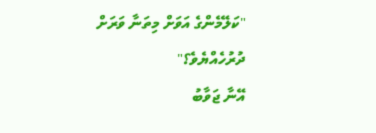"ކަލޭމެންގެ އަވަށް މިތަނާ ވަރަށް ދުރުހެއްޔެވެ؟"
އޭނާ ޖަވާބު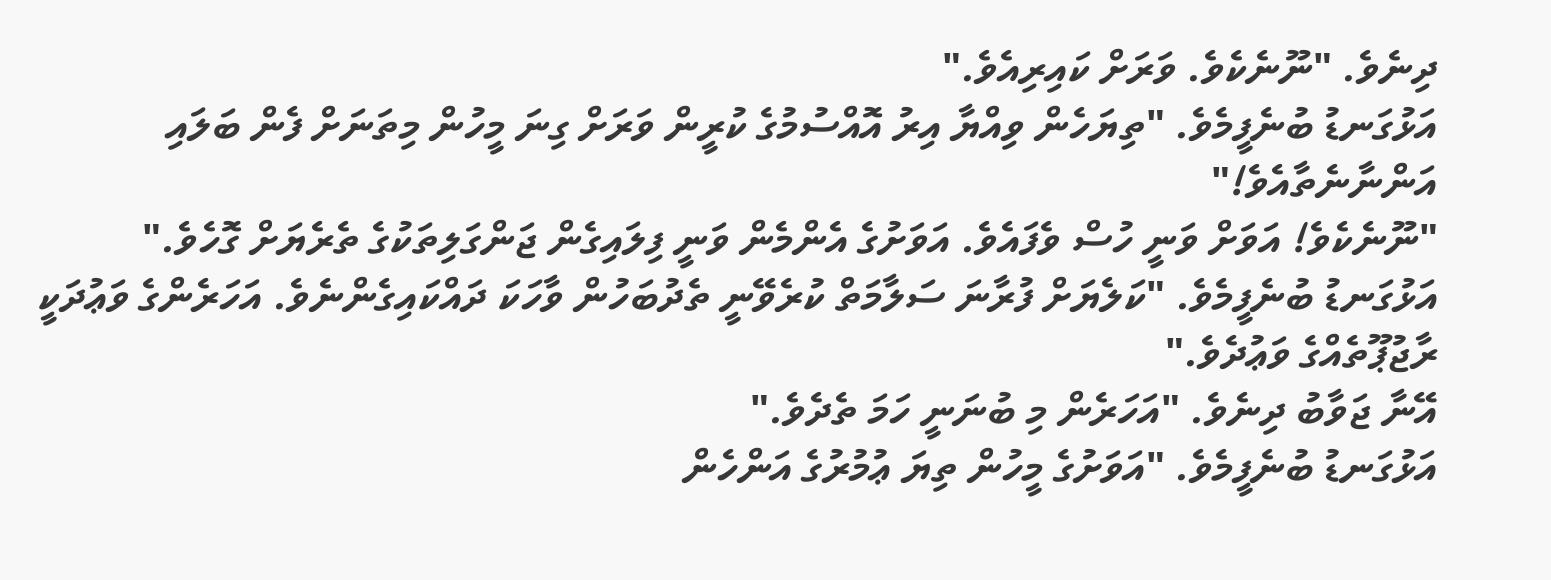ދިނެވެ. "ނޫނެކެވެ. ވަރަށް ކައިރިއެވެ."
އަޅުގަނޑު ބުނެފީމެވެ. "ތިޔަހެން ވިއްޔާ އިރު އޮއްސުމުގެ ކުރީން ވަރަށް ގިނަ މީހުން މިތަނަށް ފެން ބަލައި އަންނާނެތާއެވެ!"
"ނޫނެކެވެ! އަވަށް ވަނީ ހުސް ވެފައެވެ. އަވަށުގެ އެންމެން ވަނީ ފިލައިގެން ޖަންގަލިތަކުގެ ތެރެޔަށް ގޮހެވެ."
އަޅުގަނޑު ބުނެފީމެވެ. "ކަލެޔަށް ފުރާނަ ސަލާމަތް ކުރެވޭނީ ތެދުބަހުން ވާހަކަ ދައްކައިގެންނެވެ. އަހަރެންގެ ވަޢުދަކީ ރާޖުޕޫތެއްގެ ވަޢުދެވެ."
އޭނާ ޖަވާބު ދިނެވެ. "އަހަރެން މި ބުނަނީ ހަމަ ތެދެވެ."
އަޅުގަނޑު ބުނެފީމެވެ. "އަވަށުގެ މީހުން ތިޔަ ޢުމުރުގެ އަންހެން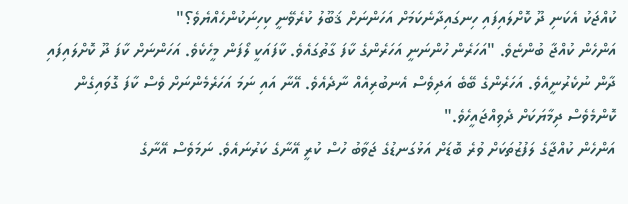ކުއްޖަކު އެކަނި ދޫ ކޮށްލައިފައި ހިނގައިދާނެކަމަށް އަހަންނަށް ޤަބޫލު ކުރެވޭނީ ކިހިނަކުންހެއްޔެވެ؟"
އަންހެން ކުއްޖާ ބުންޏެވެ. "އަހަރެން ހުންނަނީ އަހަރެންގެ ކާފަ ގާތުގައެވެ. ކާފައަކީ ލޯފަން މީހެކެވެ. އަހަންނަށް ކާފަ ދޫ ކޮށްލައިފައި ދާން ނުކެރުނީއެވެ. އަހަރެންގެ ބޭބެ އަދިވެސް އެނބުރިއެއް ނާދެއެވެ. އޭނާ އައި ނަމަ އަހަރެމެންނަށް ވެސް ކާފަ ގޮވައިގެން ކޮންމެވެސް ދިމާޔަކަށް ދެވިއްޖައީހެވެ."
އަންހެން ކުއްޖާގެ ލަފުޒުތަކަށް ވުރެ ބޮޑަށް އަޅުގަނޑުގެ ޖަވާބު ހުސް ކުރީ އޭނާގެ ކަރުނައެވެ. ނަމަވެސް އޭނާގެ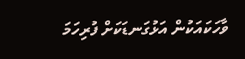ވާހަކައަކުން އަޅުގަނޑަކަށް ފުރިހަމަ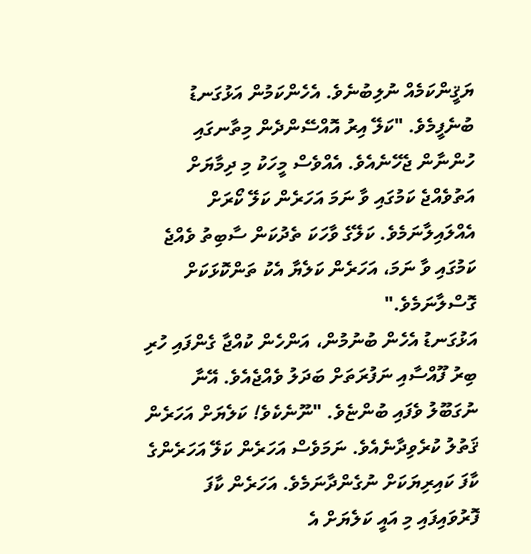ޔަޤީންކަމެއް ނުލިބުނެވެ. އެހެންކަމުން އަޅުގަނޑު ބުނެފީމެވެ. "ކަލޭ އިރު އޮއްސޭންދެން މިތާނގައި ހުންނާން ޖެހޭނެއެވެ. އެއްވެސް މީހަކު މި ދިމާޔަށް އަތުވެއްޖެ ކަމުގައި ވާ ނަމަ އަހަރެން ކަލޭ ކޯރަށް އެއްލައިލާނަމެވެ. ކަލޭގެ ވާހަކަ ތެދުކަން ސާބިތު ވެއްޖެ ކަމުގައި ވާ ނަމަ، އަހަރެން ކަލެޔާ އެކު ތަންކޮޅަކަށް ގޮސްލާނަމެވެ."
އަޅުގަނޑު އެހެން ބުނުމުން، އަންހެން ކުއްޖާ ގެންފައި ހުރި ބިރު ފޫއްސާއި ނަފުރަތަށް ބަދަލު ވެއްޖެއެވެ. އޭނާ ނުގަބޫލު ވެފައި ބުންޏެވެ. "ނޫނެކެވެ! ކަލެޔަށް އަހަރެން ޤަތުލު ކުރެވިދާނެއެވެ. ނަމަވެސް އަހަރެން ކަލޭ އަހަރެންގެ ކާފަ ކައިރިޔަކަށް ނުގެންދާނަމެވެ. އަހަރެން ކާފަ ފޮރުވައިފައި މި އައީ ކަލެޔަށް އެ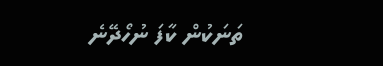ތަނަކުން ކާފަ ނުހޯދޭނެ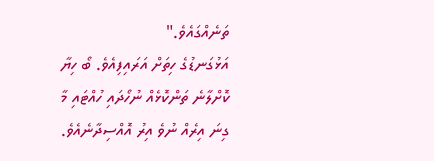ތަނެއްގައެވެ."
އަޅުގަނޑުގެ ހިތަށް އަރައިފިއެވެ. ބޯ ހިޔާ ކޮށްލާނެ ތަންކޮޅެއް ނުހޯދައި ހުއްޓައި މާ ގިނަ އިރެއް ނުވެ އިރު އޮއްސިދާނެއެވެ.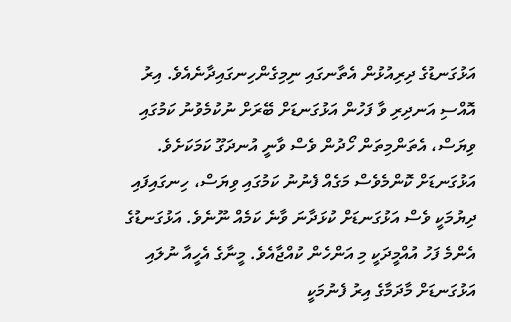އަޅުގަނޑުގެ ދިރިއުޅުން އެތާނގައި ނިމިގެންހިނގައިދާނެއެވެ. އިރު އޮއްސި އަނދިރި ވާ ފަހުން އަޅުގަނޑަށް ބޭރަށް ނުކުމެވުނު ކަމުގައި ވިޔަސް، އެތަންމިތަން ހޯދުން ވެސް ވާނީ އުނދަގޫ ކަމަކަށެވެ. އަޅުގަނޑަށް ކޮންމެވެސް މަގެއް ފެނުނު ކަމުގައި ވިޔަސް، ހިނގައިފައި ދިޔުމަކީ ވެސް އަޅުގަނޑަށް ކުޅަދާނަ ވާނެ ކަމެއް ނޫނެވެ. އަޅުގަނޑުގެ އެންމެ ފަހު އުއްމީދަކީ މި އަންހެން ކުއްޖާއެވެ. މީނާގެ އެހީއާ ނުލައި އަޅުގަނޑަށް މާދަމާގެ އިރު ފެނުމަކީ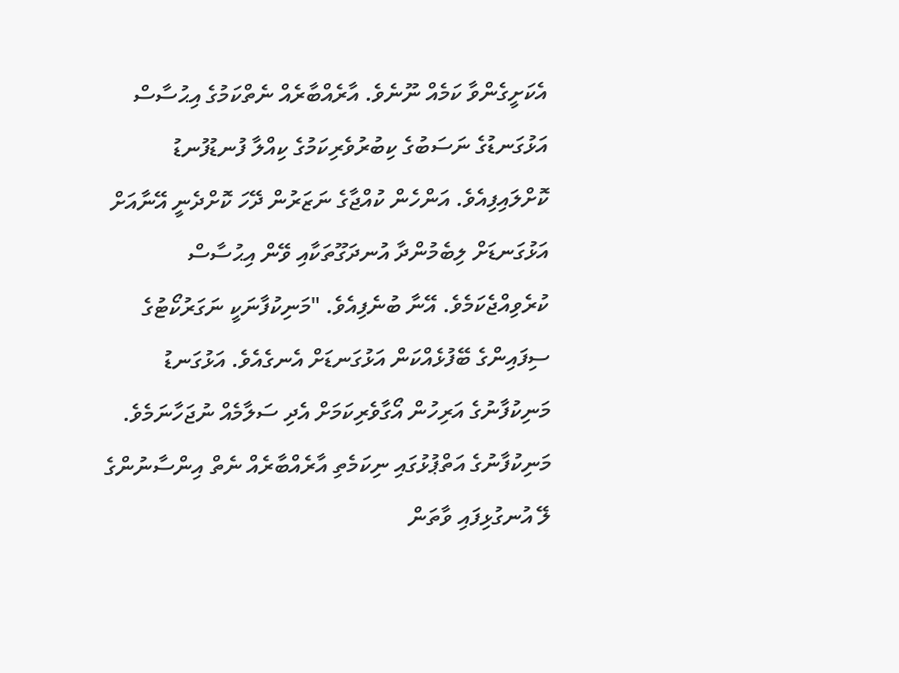އެކަށީގެންވާ ކަމެއް ނޫނެވެ. އާރެއްބާރެއް ނެތްކަމުގެ އިޙުސާސް އަޅުގަނޑުގެ ނަސަބުގެ ކިބުރުވެރިކަމުގެ ކިއްލާ ފުނޑުފުނޑު ކޮށްލައިފިއެވެ. އަންހެން ކުއްޖާގެ ނަޒަރުން ދޭހަ ކޮށްދެނީ އޭނާއަށް އަޅުގަނޑަށް ލިބެމުންދާ އުނދަގޫތަކާއި ވޭން އިޙުސާސް ކުރެވިއްޖެކަމެވެ. އޭނާ ބުނެފިއެވެ. "މަނިކުފާނަކީ ނަގަރުކޯޓުގެ ސިފައިންގެ ބޭފުޅެއްކަން އަޅުގަނޑަށް އެނގެއެވެ. އަޅުގަނޑު މަނިކުފާނުގެ އަރިހުން އޯގާވެރިކަމަށް އެދި ސަލާމެއް ނުޖަހާނަމެވެ. މަނިކުފާނުގެ އަތްޕުޅުގައި ނިކަމެތި އާރެއްބާރެއް ނެތް އިންސާނުންގެ ލޭ އުނގުޅިފައި ވާތަން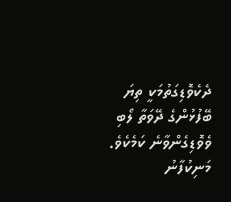ދެކެވޮޑިގަތުމަކީ ތިޔަ ބޭފުޅުންގެ ދޭވަތާ ލޯބި ވެވޮޑިގެންވާނެ ކަމެކެވެ. މަނިކުފާނު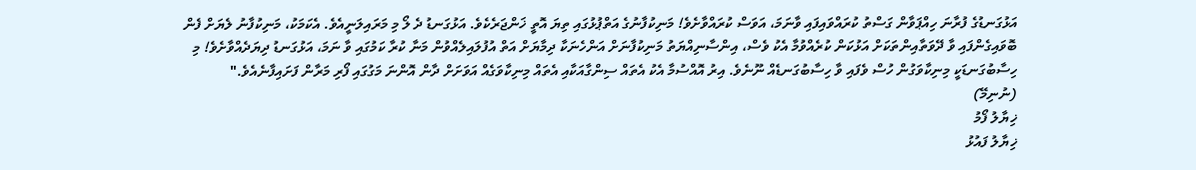އަޅުގަނޑުގެ ފުރާނަ ހިއްޕަވާން ގަސްތު ކުރައްވައިފައި ވާނަމަ، އަވަސް ކުރައްވާށެވެ! މަނިކުފާނުގެ އަތްޕުޅުގައި ތިޔަ އޮތީ ޚަންޖަރެކެވެ. އަޅުގަނޑު ދެ ލޯ މި މަރައިލަނީއެވެ. އެކަމަކު، މަނިކުފާނު ލެޔަށް ފެން ބޮވައިގެންފައި ވާ ދޭވަތާއިންތަކަށް އަޅުކަން ކުރެއްވުމާ އެކު ވެސް، އިންސާނިއްޔަތު މަނިކުފާނަށް އަންހެނަކާ ދިމާޔަށް އަތް އުފުލައިލެއްވުން މަނާ ކުރާ ކަމުގައި ވާ ނަމަ، އަޅުގަނޑު ދިޔަދެއްވާށެވެ! މި ހިސާބުގަނޑަކީ މިނިކާވަގުން ހުސް ވެފައި ވާ ހިސާބުގަނޑެއް ނޫނެވެ. އިރު އޮއްސުމާ އެކު އެތައް ސިންގާއަކާއި އެތައް މިނިކާވަގެއް އަވަށަށް ދާން އޮންނަ މަގުގައި ފޯރި މަރާން ފަށައިފާނެއެވެ."
(ނުނިމޭ)
ޚިޔާލު ފޯމު
ޚިޔާލު ފައުޅު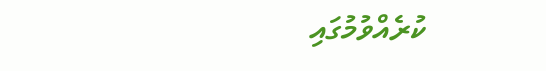ކުރެއްވުމުގައި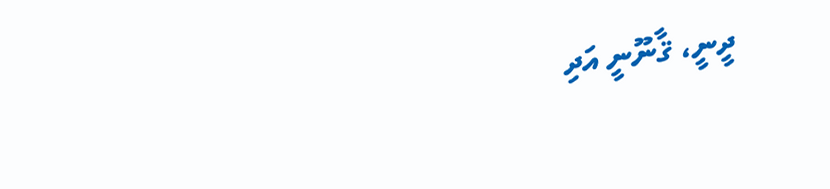ދީނީ، ޤާނޫނީ އަދި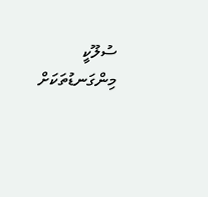ސުލޫކީ މިންގަނޑުތަކަށް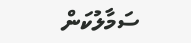ސަމާލުކަން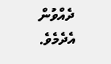ދެއްވުން އެދެމެވެ.